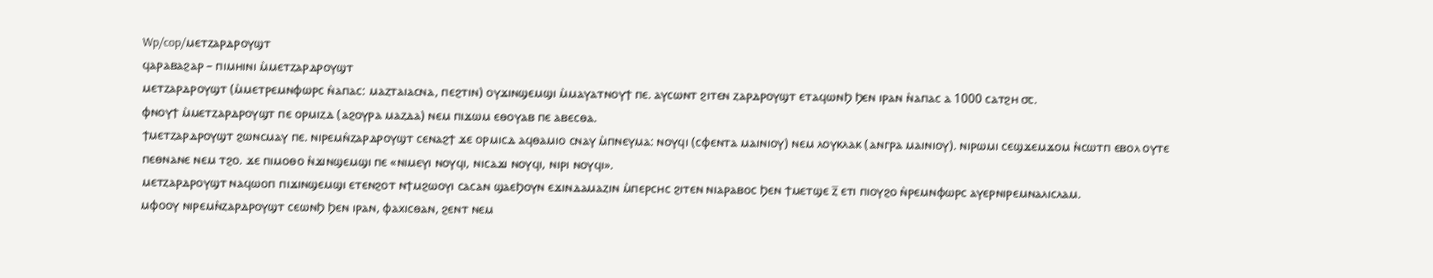Wp/cop/ⲙⲉⲧⲍⲁⲣⲇⲣⲟⲩϣⲧ
ϥⲁⲣⲁⲃⲁϩⲁⲣ – ⲡⲓⲙⲏⲓⲛⲓ ⲙ̀ⲙⲉⲧⲍⲁⲣⲇⲣⲟⲩϣⲧ
ⲙⲉⲧⲍⲁⲣⲇⲣⲟⲩϣⲧ (ⲙ̀ⲙⲉⲧⲣⲉⲙⲛⲫⲱⲣⲥ ⲛ̀ⲁⲡⲁⲥ: ⲙⲁⲍⲧⲁⲓⲁⲥⲛⲁ, ⲡⲉϩⲧⲓⲛ) ⲟⲩϫⲓⲛϣⲉⲙϣⲓ ⲙ̀ⲙⲁⲩⲁⲧⲛⲟⲩϯ ⲡⲉ. ⲁⲩⲥⲱⲛⲧ ϩⲓⲧⲉⲛ ⲍⲁⲣⲇⲣⲟⲩϣⲧ ⲉⲧⲁϥⲱⲛϦ Ϧⲉⲛ ⲓⲣⲁⲛ ⲛ̀ⲁⲡⲁⲥ ⲁ 1000 ⲥⲁⲧϩⲏ ⳪.
ⲫⲛⲟⲩϯ ⲙ̀ⲙⲉⲧⲍⲁⲣⲇⲣⲟⲩϣⲧ ⲡⲉ ⲟⲣⲙⲓⲍⲇ (ⲁϩⲟⲩⲣⲁ ⲙⲁⲍⲇⲁ) ⲛⲉⲙ ⲡⲓϫⲱⲙ ⲉⲑⲟⲩⲁⲃ ⲡⲉ ⲁⲃⲉⲥⲑⲁ.
ϯⲙⲉⲧⲍⲁⲣⲇⲣⲟⲩϣⲧ ϩⲱⲛⲥⲙⲁⲩ ⲡⲉ. ⲛⲓⲣⲉⲙⲛ̀ⲍⲁⲣⲇⲣⲟⲩϣⲧ ⲥⲉⲛⲁϩϯ ϫⲉ ⲟⲣⲙⲓⲥⲇ ⲁϥⲑⲁⲙⲓⲟ ⲥⲛⲁⲩ ⲙ̀ⲡⲛⲉⲩⲙⲁ: ⲛⲟⲩϥⲓ (ⲥⲫⲉⲛⲧⲁ ⲙⲁⲓⲛⲓⲟⲩ) ⲛⲉⲙ ⲗⲟⲩⲕⲗⲁⲕ (ⲁⲛⲅⲣⲁ ⲙⲁⲓⲛⲓⲟⲩ). ⲛⲓⲣⲱⲙⲓ ⲥⲉϣϫⲉⲙϫⲟⲙ ⲛ̀ⲥⲱⲧⲡ ⲉⲃⲟⲗ ⲟⲩⲧⲉ ⲡⲉⲑⲛⲁⲛⲉ ⲛⲉⲙ ⲧϩⲟ. ϫⲉ ⲡⲓⲙⲟⲑⲟ ⲛ̀ϫⲓⲛϣⲉⲙϣⲓ ⲡⲉ «ⲛⲓⲙⲉⲩⲓ ⲛⲟⲩϥⲓ, ⲛⲓⲥⲁϫⲓ ⲛⲟⲩϥⲓ, ⲛⲓⲣⲓ ⲛⲟⲩϥⲓ».
ⲙⲉⲧⲍⲁⲣⲇⲣⲟⲩϣⲧ ⲛⲁϥⲱⲟⲡ ⲡⲓϫⲓⲛϣⲉⲙϣⲓ ⲉⲧⲉⲛϩⲟⲧ ⲛϯⲙϩⲱⲟⲩⲓ ⲥⲁⲥⲁⲛ ϣⲁⲉϦⲟⲩⲛ ⲉϫⲓⲛⲇⲁⲙⲁⲍⲓⲛ ⲙ̀ⲡⲉⲣⲥⲏⲥ ϩⲓⲧⲉⲛ ⲛⲓⲁⲣⲁⲃⲟⲥ Ϧⲉⲛ ϯⲙⲉⲧϣⲉ ⲍ̅ ⲉⲧⲓ ⲡⲓⲟⲩϩⲟ ⲛ̀ⲣⲉⲙⲛⲫⲱⲣⲥ ⲁⲩⲉⲣⲛⲓⲣⲉⲙⲛⲁⲗⲓⲥⲗⲁⲙ.
ⲙⲫⲟⲟⲩ ⲛⲓⲣⲉⲙⲛ̀ⲍⲁⲣⲇⲣⲟⲩϣⲧ ⲥⲉⲱⲛϦ Ϧⲉⲛ ⲓⲣⲁⲛ, ⲫⲁⲭⲓⲥⲑⲁⲛ, ϩⲉⲛⲧ ⲛⲉⲙ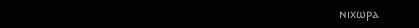ⲛⲓⲭⲱⲣⲁ